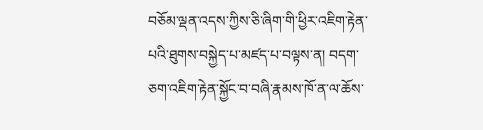བཅོམ་ལྡན་འདས་ཀྱིས་ཅི་ཞིག་གི་ཕྱིར་འཇིག་རྟེན་པའི་ཐུགས་བསྐྱེད་པ་མཛད་པ་བལྟས་ན། བདག་ཅག་འཇིག་རྟེན་སྐྱོང་བ་བཞི་རྣམས་ཁོ་ན་ལ་ཆོས་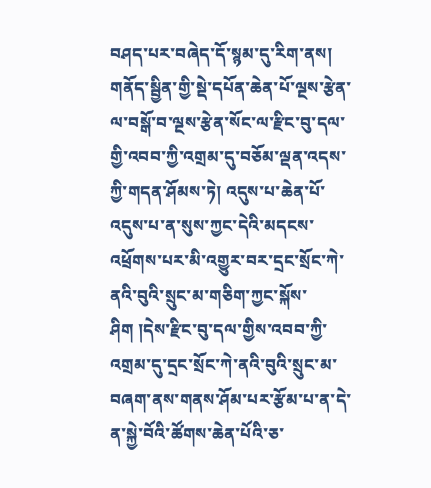བཤད་པར་བཞེད་དོ་སྙམ་དུ་རིག་ནས། གནོད་སྦྱིན་གྱི་སྡེ་དཔོན་ཆེན་པོ་ལྔས་རྩེན་ལ་བསྒོ་བ་ལྔས་རྩེན་སོང་ལ་རྫིང་བུ་དལ་གྱི་འབབ་ཀྱི་འགྲམ་དུ་བཅོམ་ལྡན་འདས་ཀྱི་གདན་ཤོམས་ཏེ། འདུས་པ་ཆེན་པོ་འདུས་པ་ན་སུས་ཀྱང་དེའི་མདངས་འཕྲོགས་པར་མི་འགྱུར་བར་དྲང་སྲོང་ཀེ་ནའི་བུའི་སྲུང་མ་གཅིག་ཀྱང་སྐོས་ཤིག །དེས་རྫིང་བུ་དལ་གྱིས་འབབ་ཀྱི་འགྲམ་དུ་དྲང་སྲོང་ཀེ་ནའི་བུའི་སྲུང་མ་བཞག་ནས་གནས་ཤོམ་པར་རྩོམ་པ་ན་དེ་ན་སྐྱེ་བོའི་ཚོགས་ཆེན་པོའི་ཅ་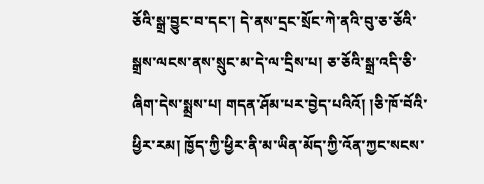ཅོའི་སྒྲ་བྱུང་བ་དང་། དེ་ནས་དྲང་སྲོང་ཀེ་ནའི་བུ་ཅ་ཅོའི་སྒྲས་ལངས་ནས་སྲུང་མ་དེ་ལ་དྲིས་པ། ཅ་ཅོའི་སྒྲ་འདི་ཅི་ཞིག་དེས་སྨྲས་པ། གདན་ཤོམ་པར་བྱེད་པའིའོ། །ཅི་ཁོ་བོའི་ཕྱིར་རམ། ཁྱོད་ཀྱི་ཕྱིར་ནི་མ་ཡིན་མོད་ཀྱི་འོན་ཀྱང་སངས་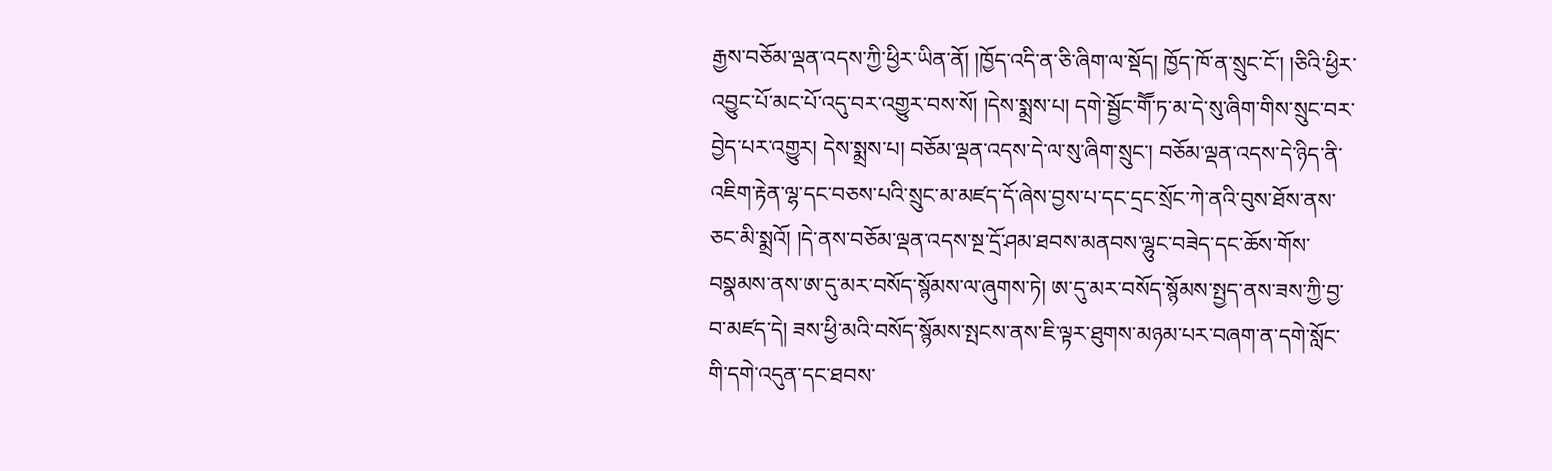རྒྱས་བཅོམ་ལྡན་འདས་ཀྱི་ཕྱིར་ཡིན་ནོ། །ཁྱོད་འདི་ན་ཅི་ཞིག་ལ་སྡོད། ཁྱོད་ཁོ་ན་སྲུང་ངོ་། །ཅིའི་ཕྱིར་འབྱུང་པོ་མང་པོ་འདུ་བར་འགྱུར་བས་སོ། །དེས་སྨྲས་པ། དགེ་སྦྱོང་གཽ་ཏ་མ་དེ་སུ་ཞིག་གིས་སྲུང་བར་བྱེད་པར་འགྱུར། དེས་སྨྲས་པ། བཅོམ་ལྡན་འདས་དེ་ལ་སུ་ཞིག་སྲུང་། བཅོམ་ལྡན་འདས་དེ་ཉིད་ནི་འཇིག་རྟེན་ལྷ་དང་བཅས་པའི་སྲུང་མ་མཛད་དོ་ཞེས་བྱས་པ་དང་དྲང་སྲོང་ཀེ་ནའི་བུས་ཐོས་ནས་ཅང་མི་སྨྲའོ། །དེ་ནས་བཅོམ་ལྡན་འདས་སྔ་དྲོ་ཤམ་ཐབས་མནབས་ལྷུང་བཟེད་དང་ཆོས་གོས་བསྣམས་ནས་ཨ་དུ་མར་བསོད་སྙོམས་ལ་ཞུགས་ཏེ། ཨ་དུ་མར་བསོད་སྙོམས་སྤྱད་ནས་ཟས་ཀྱི་བྱ་བ་མཛད་དེ། ཟས་ཕྱི་མའི་བསོད་སྙོམས་སྤངས་ནས་ཇི་ལྟར་ཐུགས་མཉམ་པར་བཞག་ན་དགེ་སློང་གི་དགེ་འདུན་དང་ཐབས་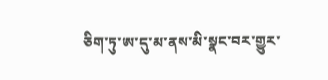ཅིག་ཏུ་ཨ་དུ་མ་ནས་མི་སྣང་བར་གྱུར་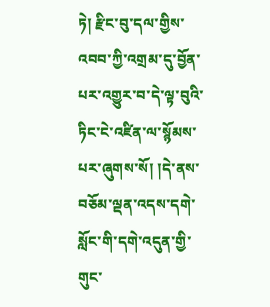ཏེ། རྫིང་བུ་དལ་གྱིས་འབབ་ཀྱི་འགྲམ་དུ་བྱོན་པར་འགྱུར་བ་དེ་ལྟ་བུའི་ཏིང་ངེ་འཛིན་ལ་སྙོམས་པར་ཞུགས་སོ། །དེ་ནས་བཅོམ་ལྡན་འདས་དགེ་སློང་གི་དགེ་འདུན་གྱི་གུང་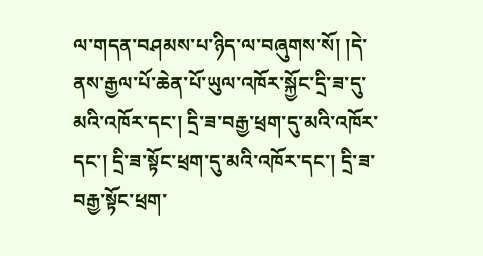ལ་གདན་བཤམས་པ་ཉིད་ལ་བཞུགས་སོ། །དེ་ནས་རྒྱལ་པོ་ཆེན་པོ་ཡུལ་འཁོར་སྐྱོང་དྲི་ཟ་དུ་མའི་འཁོར་དང་། དྲི་ཟ་བརྒྱ་ཕྲག་དུ་མའི་འཁོར་དང་། དྲི་ཟ་སྟོང་ཕྲག་དུ་མའི་འཁོར་དང་། དྲི་ཟ་བརྒྱ་སྟོང་ཕྲག་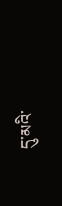དུ་མའི་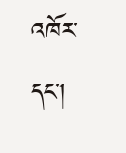འཁོར་དང་།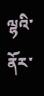ལྷའི་ནོར་